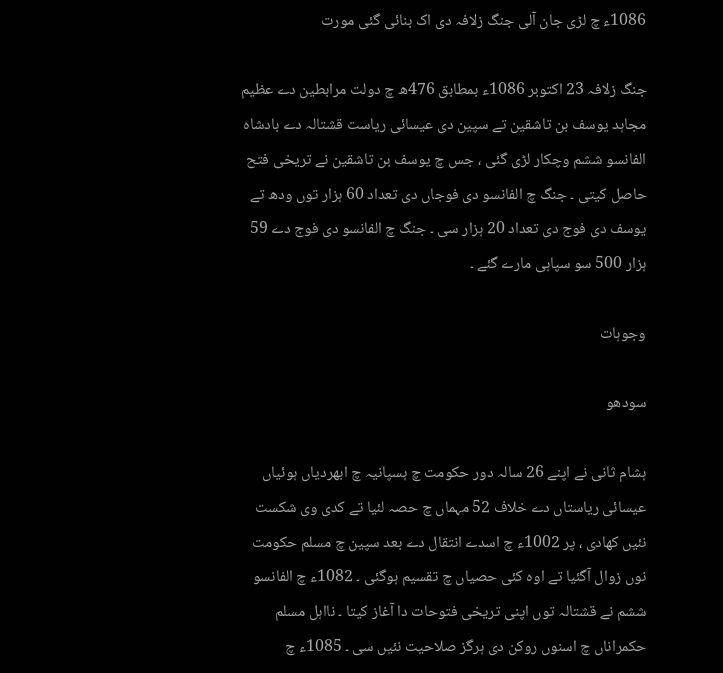1086ء چ لڑی جان آلی جنگ زلافہ دی اک بنائی گئی مورت

جنگ زلافہ 23 اکتوبر 1086ء بمطابق 476ھ چ دولت مرابطین دے عظیم مجاہد یوسف بن تاشقین تے سپین دی عیسائی ریاست قشتالہ دے بادشاہ الفانسو ششم وچکار لڑی گئی ، جس چ یوسف بن تاشقین نے تریخی فتح حاصل کیتی ۔ جنگ چ الفانسو دی فوجاں دی تعداد 60 ہزار توں ودھ تے یوسف دی فوج دی تعداد 20 ہزار سی ۔ جنگ چ الفانسو دی فوج دے 59 ہزار 500 سو سپاہی مارے گئے ۔

وجوہات

سودھو

ہشام ثانی نے اپنے 26 سالہ دور حکومت چ ہسپانیہ چ ابھردیاں ہوئیاں عیسائی ریاستاں دے خلاف 52 مہماں چ حصہ لئیا تے کدی وی شکست نئیں کھادی ، پر 1002ء چ اسدے انتقال دے بعد سپین چ مسلم حکومت نوں زوال آگئیا تے اوہ کئی حصیاں چ تقسیم ہوگئی ۔ 1082ء چ الفانسو ششم نے قشتالہ توں اپنی تریخی فتوحات دا آغاز کیتا ۔ نااہل مسلم حکمراناں چ اسنوں روکن دی ہرگز صلاحیت نئيں سی ۔ 1085ء چ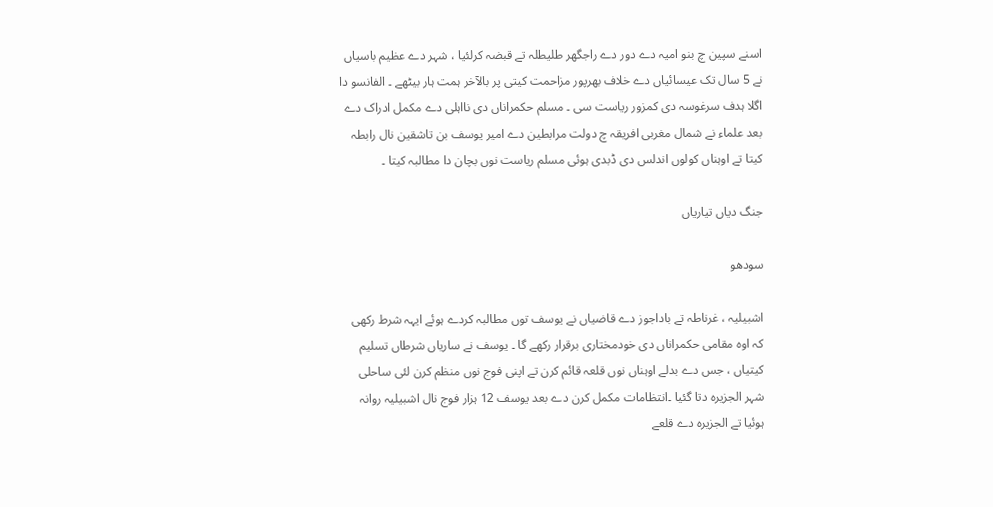اسنے سپین چ بنو امیہ دے دور دے راجگھر طلیطلہ تے قبضہ کرلئیا ، شہر دے عظیم باسیاں نے 5 سال تک عیسائیاں دے خلاف بھرپور مزاحمت کیتی پر بالآخر ہمت ہار بیٹھے ۔ الفانسو دا اگلا ہدف سرغوسہ دی کمزور ریاست سی ۔ مسلم حکمراناں دی نااہلی دے مکمل ادراک دے بعد علماء نے شمال مغربی افریقہ چ دولت مرابطین دے امیر یوسف بن تاشقین نال رابطہ کیتا تے اوہناں کولوں اندلس دی ڈبدی ہوئی مسلم ریاست نوں بچان دا مطالبہ کیتا ۔

جنگ دیاں تیاریاں

سودھو

اشبیلیہ ، غرناطہ تے باداجوز دے قاضیاں نے یوسف توں مطالبہ کردے ہوئے ایہہ شرط رکھی کہ اوہ مقامی حکمراناں دی خودمختاری برقرار رکھے گا ۔ یوسف نے ساریاں شرطاں تسلیم کیتیاں ، جس دے بدلے اوہناں نوں قلعہ قائم کرن تے اپنی فوج نوں منظم کرن لئی ساحلی شہر الجزیرہ دتا گئیا ۔انتظامات مکمل کرن دے بعد یوسف 12 ہزار فوج نال اشبیلیہ روانہ ہوئیا تے الجزیرہ دے قلعے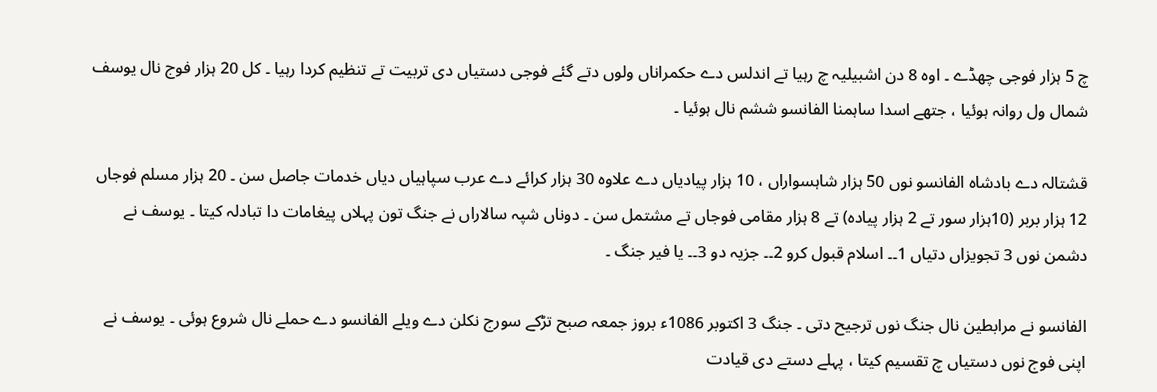چ 5 ہزار فوجی چھڈے ۔ اوہ 8 دن اشبیلیہ چ رہیا تے اندلس دے حکمراناں ولوں دتے گئے فوجی دستیاں دی تربیت تے تنظیم کردا رہیا ۔ کل 20 ہزار فوج نال یوسف شمال ول روانہ ہوئیا ، جتھے اسدا ساہمنا الفانسو ششم نال ہوئیا ۔

قشتالہ دے بادشاہ الفانسو نوں 50 ہزار شاہسواراں ، 10 ہزار پیادیاں دے علاوہ 30 ہزار کرائے دے عرب سپاہیاں دیاں خدمات جاصل سن ۔ 20 ہزار مسلم فوجاں 12 ہزار بربر (10ہزار سور تے 2 ہزار پیادہ) تے 8 ہزار مقامی فوجاں تے مشتمل سن ۔ دوناں شپہ سالاراں نے جنگ تون پہلاں پیغامات دا تبادلہ کیتا ۔ یوسف نے دشمن نوں 3 تجویزاں دتیاں 1۔۔ اسلام قبول کرو 2۔۔ جزیہ دو 3۔۔ یا فیر جنگ ۔

الفانسو نے مرابطین نال جنگ نوں ترجیح دتی ۔ جنگ 3 اکتوبر 1086ء بروز جمعہ صبح تڑکے سورج نکلن دے ویلے الفانسو دے حملے نال شروع ہوئی ۔ یوسف نے اپنی فوج نوں دستیاں چ تقسیم کیتا ، پہلے دستے دی قیادت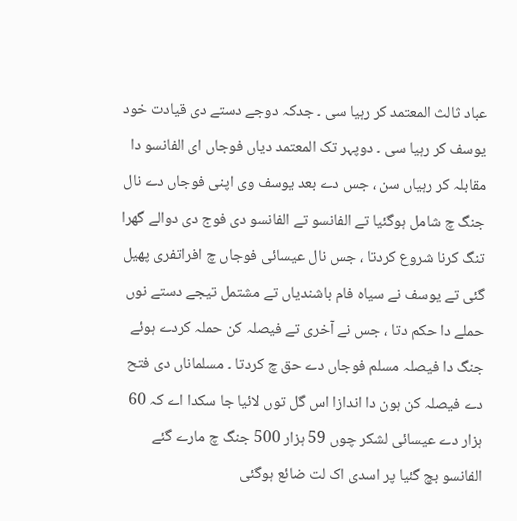عباد ثالث المعتمد کر رہیا سی ۔ جدکہ دوجے دستے دی قیادت خود یوسف کر رہیا سی ۔ دوپہر تک المعتمد دیاں فوجاں ای الفانسو دا مقابلہ کر رہیاں سن ، جس دے بعد یوسف وی اپنی فوجاں دے نال جنگ چ شامل ہوگئیا تے الفانسو تے الفانسو دی فوج دی دوالے گھرا تنگ کرنا شروع کردتا ، جس نال عیسائی فوجاں چ افراتفری پھیل گئی تے یوسف نے سیاہ فام باشندیاں تے مشتمل تیجے دستے نوں حملے دا حکم دتا ، جس نے آخری تے فیصلہ کن حملہ کردے ہوئے جنگ دا فیصلہ مسلم فوجاں دے حق چ کردتا ۔ مسلماناں دی فتح دے فیصلہ کن ہون دا اندازا اس گل توں لائیا جا سکدا اے کہ 60 ہزار دے عیسائی لشکر چوں 59 ہزار 500 جنگ چ مارے گئے الفانسو بچ گئیا پر اسدی اک لت ضائع ہوگئی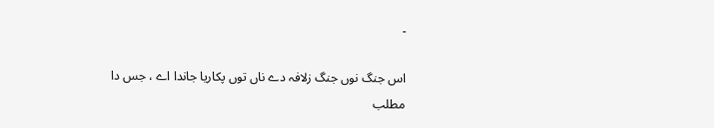۔

اس جنگ نوں جنگ زلافہ دے ناں توں پکاریا جاندا اے ، جس دا مطلب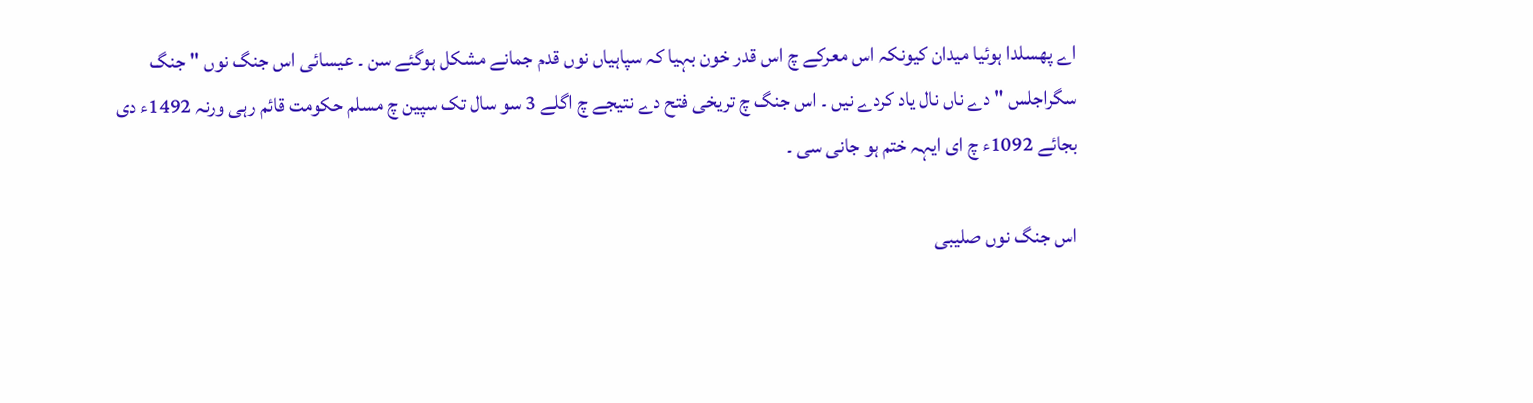اے پھسلدا ہوئیا میدان کیونکہ اس معرکے چ اس قدر خون بہیا کہ سپاہیاں نوں قدم جمانے مشکل ہوگئے سن ۔ عیسائی اس جنگ نوں " جنگ سگراجلس " دے ناں نال یاد کردے نیں ۔ اس جنگ چ تریخی فتح دے نتیجے چ اگلے 3 سو سال تک سپین چ مسلم حکومت قائم رہی ورنہ 1492ء دی بجائے 1092ء چ ای ایہہ ختم ہو جانی سی ۔

اس جنگ نوں صلیبی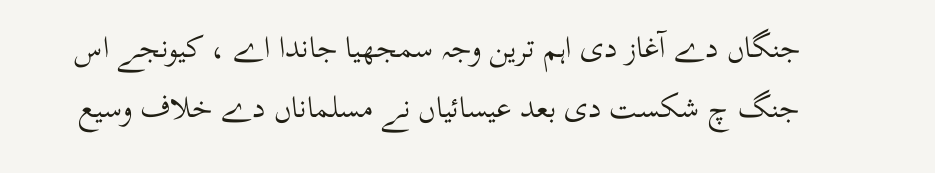جنگاں دے آغاز دی اہم ترین وجہ سمجھیا جاندا اے ، کیونجے اس جنگ چ شکست دی بعد عیسائیاں نے مسلماناں دے خلاف وسیع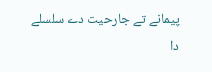پیمانے تے جارحیت دے سلسلے دا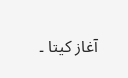آغاز کیتا ۔